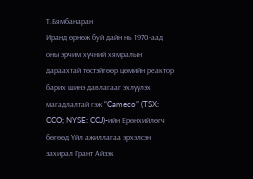Т.Бямбанаран
Иранд өрнөж буй дайн нь 1970-аад оны эрчим хүчний хямралын дараахтай төстэйгөөр цөмийн реактор барих шинэ давлагааг эхлүүлэх магадлалтай гэж “Cameco” (TSX: CCO; NYSE: CCJ)-ийн Ерөнхийлөгч бөгөөд Үйл ажиллагаа эрхэлсэн захирал Грант Айзэк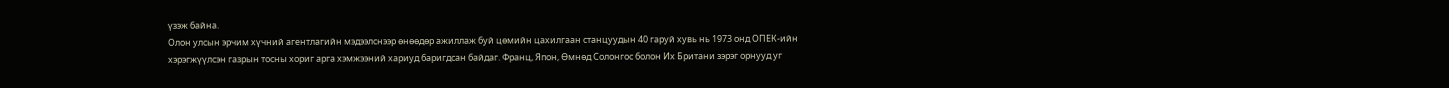үзэж байна.
Олон улсын эрчим хүчний агентлагийн мэдээлснээр өнөөдөр ажиллаж буй цөмийн цахилгаан станцуудын 40 гаруй хувь нь 1973 онд ОПЕК-ийн хэрэгжүүлсэн газрын тосны хориг арга хэмжээний хариуд баригдсан байдаг. Франц, Япон, Өмнөд Солонгос болон Их Британи зэрэг орнууд уг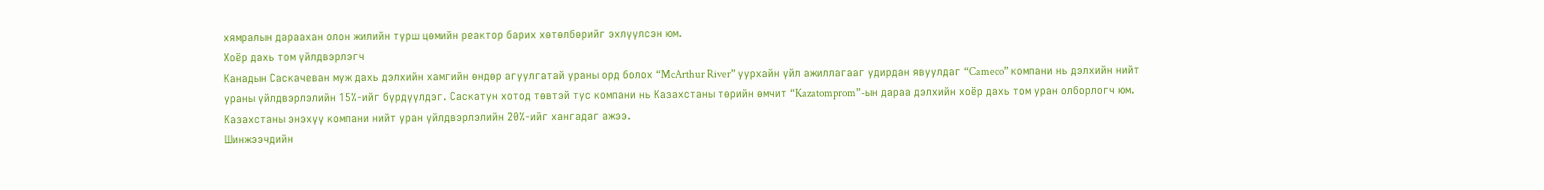хямралын дараахан олон жилийн турш цөмийн реактор барих хөтөлбөрийг эхлүүлсэн юм.
Хоёр дахь том үйлдвэрлэгч
Канадын Саскачеван муж дахь дэлхийн хамгийн өндөр агуулгатай ураны орд болох “McArthur River” уурхайн үйл ажиллагааг удирдан явуулдаг “Cameco” компани нь дэлхийн нийт ураны үйлдвэрлэлийн 15%-ийг бүрдүүлдэг. Саскатун хотод төвтэй тус компани нь Казахстаны төрийн өмчит “Kazatomprom”-ын дараа дэлхийн хоёр дахь том уран олборлогч юм. Казахстаны энэхүү компани нийт уран үйлдвэрлэлийн 20%-ийг хангадаг ажээ.
Шинжээчдийн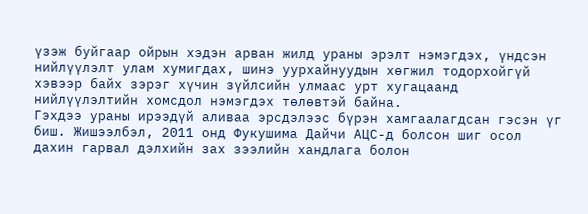үзэж буйгаар ойрын хэдэн арван жилд ураны эрэлт нэмэгдэх, үндсэн нийлүүлэлт улам хумигдах, шинэ уурхайнуудын хөгжил тодорхойгүй хэвээр байх зэрэг хүчин зүйлсийн улмаас урт хугацаанд нийлүүлэлтийн хомсдол нэмэгдэх төлөвтэй байна.
Гэхдээ ураны ирээдүй аливаа эрсдэлээс бүрэн хамгаалагдсан гэсэн үг биш. Жишээлбэл, 2011 онд Фукушима Дайчи АЦС-д болсон шиг осол дахин гарвал дэлхийн зах зээлийн хандлага болон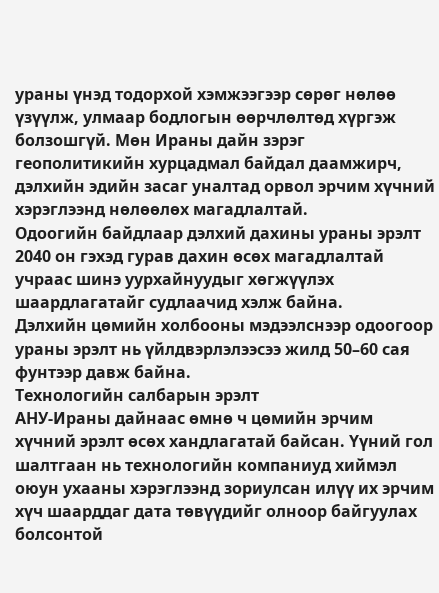ураны үнэд тодорхой хэмжээгээр сөрөг нөлөө үзүүлж, улмаар бодлогын өөрчлөлтөд хүргэж болзошгүй. Мөн Ираны дайн зэрэг геополитикийн хурцадмал байдал даамжирч, дэлхийн эдийн засаг уналтад орвол эрчим хүчний хэрэглээнд нөлөөлөх магадлалтай.
Одоогийн байдлаар дэлхий дахины ураны эрэлт 2040 он гэхэд гурав дахин өсөх магадлалтай учраас шинэ уурхайнуудыг хөгжүүлэх шаардлагатайг судлаачид хэлж байна.
Дэлхийн цөмийн холбооны мэдээлснээр одоогоор ураны эрэлт нь үйлдвэрлэлээсээ жилд 50–60 сая фунтээр давж байна.
Технологийн салбарын эрэлт
АНУ-Ираны дайнаас өмнө ч цөмийн эрчим хүчний эрэлт өсөх хандлагатай байсан. Үүний гол шалтгаан нь технологийн компаниуд хиймэл оюун ухааны хэрэглээнд зориулсан илүү их эрчим хүч шаарддаг дата төвүүдийг олноор байгуулах болсонтой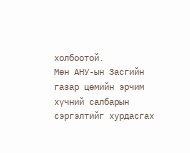холбоотой.
Мөн АНУ-ын Засгийн газар цөмийн эрчим хүчний салбарын сэргэлтийг хурдасгах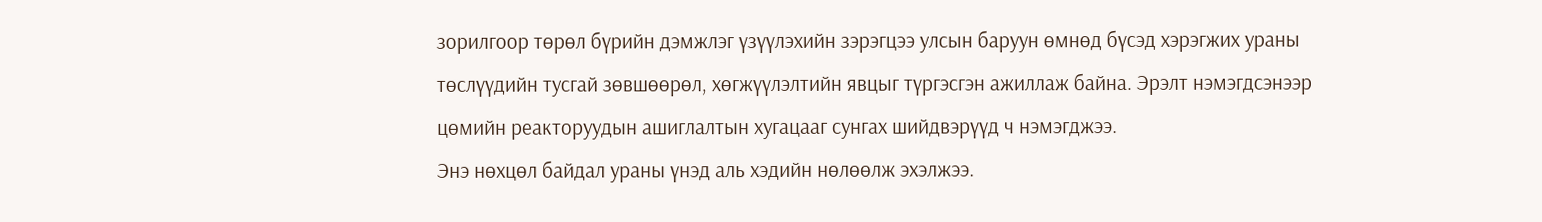зорилгоор төрөл бүрийн дэмжлэг үзүүлэхийн зэрэгцээ улсын баруун өмнөд бүсэд хэрэгжих ураны төслүүдийн тусгай зөвшөөрөл, хөгжүүлэлтийн явцыг түргэсгэн ажиллаж байна. Эрэлт нэмэгдсэнээр цөмийн реакторуудын ашиглалтын хугацааг сунгах шийдвэрүүд ч нэмэгджээ.
Энэ нөхцөл байдал ураны үнэд аль хэдийн нөлөөлж эхэлжээ.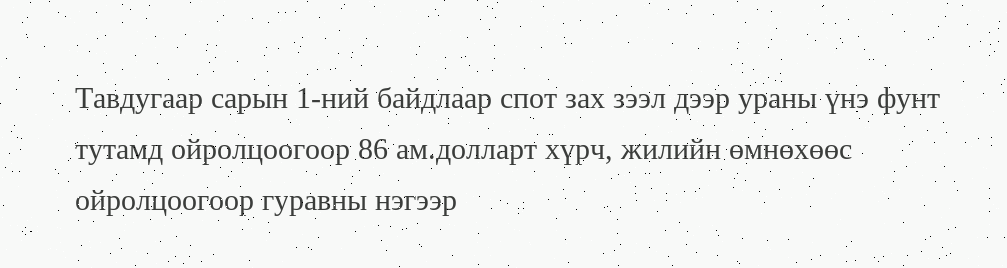Тавдугаар сарын 1-ний байдлаар спот зах зээл дээр ураны үнэ фунт тутамд ойролцоогоор 86 ам.долларт хүрч, жилийн өмнөхөөс ойролцоогоор гуравны нэгээр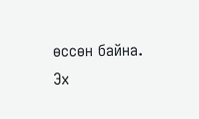өссөн байна.
Эх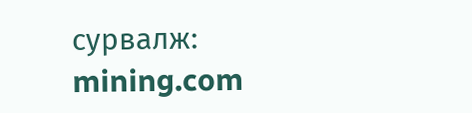сурвалж: mining.com